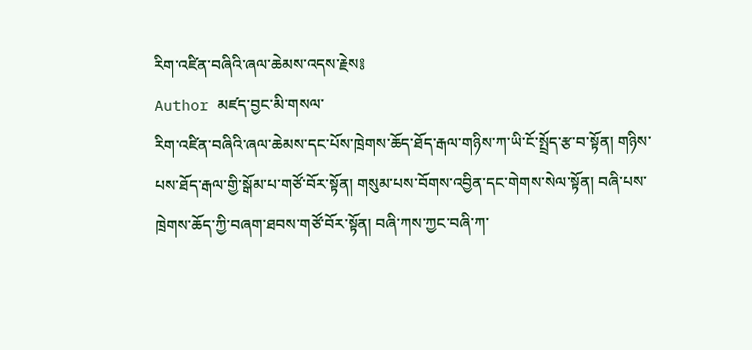རིག་འཛིན་བཞིའི་ཞལ་ཆེམས་འདས་རྗེས༔
Author མཛད་བྱང་མི་གསལ་
རིག་འཛིན་བཞིའི་ཞལ་ཆེམས་དང་པོས་ཁྲེགས་ཆོད་ཐོད་རྒལ་གཉིས་ཀ་ཡི་ངོ་སྤྲོད་རྩ་བ་སྟོན། གཉིས་པས་ཐོད་རྒལ་གྱི་སྒོམ་པ་གཙོ་བོར་སྟོན། གསུམ་པས་བོགས་འབྱིན་དང་གེགས་སེལ་སྟོན། བཞི་པས་ཁྲེགས་ཆོད་ཀྱི་བཞག་ཐབས་གཙོ་བོར་སྟོན། བཞི་ཀས་ཀྱང་བཞི་ཀ་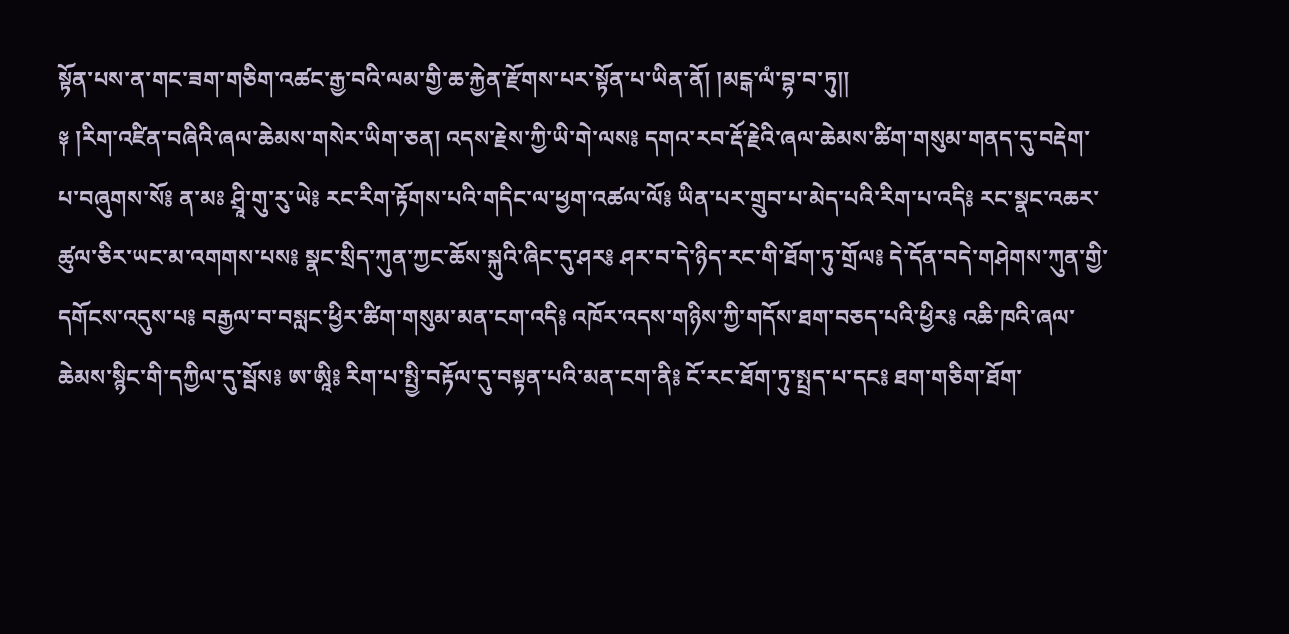སྟོན་པས་ན་གང་ཟག་གཅིག་འཚང་རྒྱ་བའི་ལམ་གྱི་ཆ་རྐྱེན་རྫོགས་པར་སྟོན་པ་ཡིན་ནོ། །མངྒ་ལཾ་བྷ་བ་ཏུ།།
༈ །རིག་འཛིན་བཞིའི་ཞལ་ཆེམས་གསེར་ཡིག་ཅན། འདས་རྗེས་ཀྱི་ཡི་གེ་ལས༔ དགའ་རབ་རྡོ་རྗེའི་ཞལ་ཆེམས་ཚིག་གསུམ་གནད་དུ་བརྡེག་པ་བཞུགས་སོ༔ ན་མཿ ཤྲཱི་གུ་རུ་ཡེ༔ རང་རིག་རྟོགས་པའི་གདིང་ལ་ཕྱག་འཚལ་ལོ༔ ཡིན་པར་གྲུབ་པ་མེད་པའི་རིག་པ་འདི༔ རང་སྣང་འཆར་ཚུལ་ཅིར་ཡང་མ་འགགས་པས༔ སྣང་སྲིད་ཀུན་ཀྱང་ཆོས་སྐུའི་ཞིང་དུ་ཤར༔ ཤར་བ་དེ་ཉིད་རང་གི་ཐོག་ཏུ་གྲོལ༔ དེ་དོན་བདེ་གཤེགས་ཀུན་གྱི་དགོངས་འདུས་པ༔ བརྒྱལ་བ་བསླང་ཕྱིར་ཚིག་གསུམ་མན་ངག་འདི༔ འཁོར་འདས་གཉིས་ཀྱི་གདོས་ཐག་བཅད་པའི་ཕྱིར༔ འཆི་ཁའི་ཞལ་ཆེམས་སྙིང་གི་དཀྱིལ་དུ་སྦོས༔ ཨ་ཨཱི༔ རིག་པ་སྤྱི་བརྟོལ་དུ་བསྟན་པའི་མན་ངག་ནི༔ ངོ་རང་ཐོག་ཏུ་སྤྲད་པ་དང༔ ཐག་གཅིག་ཐོག་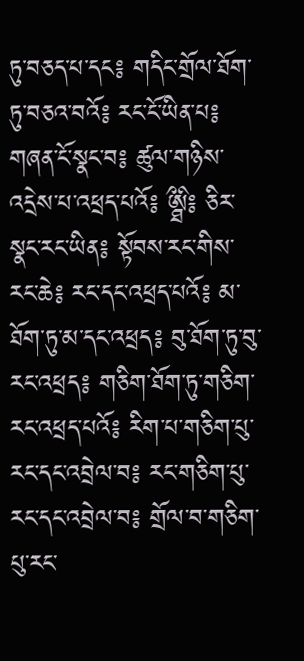ཏུ་བཅད་པ་དང༔ གདིང་གྲོལ་ཐོག་ཏུ་བཅའ་བའོ༔ རང་ངོ་ཡིན་པ༔ གཞན་ངོ་སྣང་བ༔ ཚུལ་གཉིས་འདྲེས་པ་འཕྲད་པའོ༔ ཨྠིྀ༔ ཅིར་སྣང་རང་ཡིན༔ སྟོབས་རང་གིས་རང་ཆེ༔ རང་དང་འཕྲད་པའོ༔ མ་ཐོག་ཏུ་མ་དང་འཕྲད༔ བུ་ཐོག་ཏུ་བུ་རང་འཕྲད༔ གཅིག་ཐོག་ཏུ་གཅིག་རང་འཕྲད་པའོ༔ རིག་པ་གཅིག་པུ་རང་དང་འབྲེལ་བ༔ རང་གཅིག་པུ་རང་དང་འབྲེལ་བ༔ གྲོལ་བ་གཅིག་པུ་རང་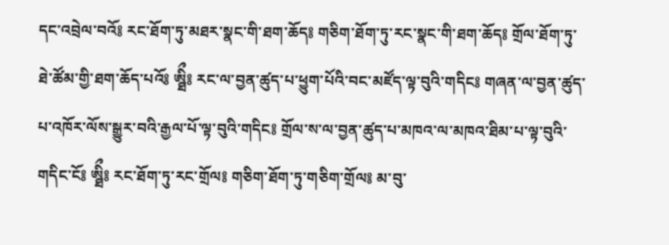དང་འབྲེལ་བའོ༔ རང་ཐོག་ཏུ་མཐར་སྣང་གི་ཐག་ཆོད༔ གཅིག་ཐོག་ཏུ་རང་སྣང་གི་ཐག་ཆོད༔ གྲོལ་ཐོག་ཏུ་ཐེ་ཚོམ་གྱི་ཐག་ཆོད་པའོ༔ ཨྠིྀ༔ རང་ལ་བྱན་ཚུད་པ་ཕྱུག་པོའི་བང་མཛོད་ལྟ་བུའི་གདིང༔ གཞན་ལ་བྱན་ཚུད་པ་འཁོར་ལོས་སྒྱུར་བའི་རྒྱལ་པོ་ལྟ་བུའི་གདིང༔ གྲོལ་ས་ལ་བྱན་ཚུད་པ་མཁའ་ལ་མཁའ་ཐིམ་པ་ལྟ་བུའི་གདིང་ངོ༔ ཨྠིྀ༔ རང་ཐོག་ཏུ་རང་གྲོལ༔ གཅིག་ཐོག་ཏུ་གཅིག་གྲོལ༔ མ་བུ་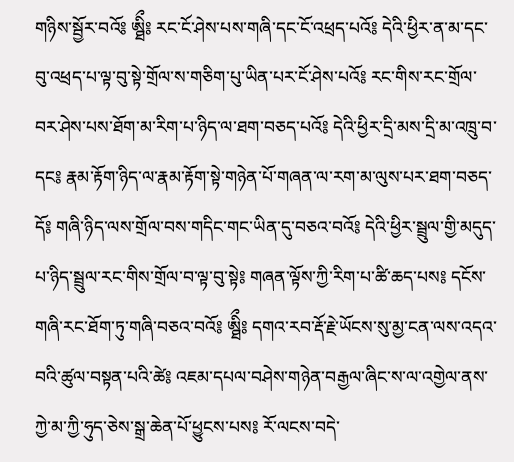གཉིས་སྦྱོར་བའོ༔ ཨྠིྀ༔ རང་ངོ་ཤེས་པས་གཞི་དང་ངོ་འཕྲད་པའོ༔ དེའི་ཕྱིར་ན་མ་དང་བུ་འཕྲད་པ་ལྟ་བུ་སྟེ་གྲོལ་ས་གཅིག་པུ་ཡིན་པར་ངོ་ཤེས་པའོ༔ རང་གིས་རང་གྲོལ་བར་ཤེས་པས་ཐོག་མ་རིག་པ་ཉིད་ལ་ཐག་བཅད་པའོ༔ དེའི་ཕྱིར་དྲི་མས་དྲི་མ་འཁྲུ་བ་དང༔ རྣམ་རྟོག་ཉིད་ལ་རྣམ་རྟོག་སྟེ་གཉེན་པོ་གཞན་ལ་རག་མ་ལུས་པར་ཐག་བཅད་དོ༔ གཞི་ཉིད་ལས་གྲོལ་བས་གདིང་གང་ཡིན་དུ་བཅའ་བའོ༔ དེའི་ཕྱིར་སྦྲུལ་གྱི་མདུད་པ་ཉིད་སྦྲུལ་རང་གིས་གྲོལ་བ་ལྟ་བུ་སྟེ༔ གཞན་ལྟོས་ཀྱི་རིག་པ་ཚི་ཆད་པས༔ དངོས་གཞི་རང་ཐོག་ཏུ་གཞི་བཅའ་བའོ༔ ཨྠིྀ༔ དགའ་རབ་རྡོ་རྗེ་ཡོངས་སུ་མྱ་ངན་ལས་འདའ་བའི་ཚུལ་བསྟན་པའི་ཚེ༔ འཇམ་དཔལ་བཤེས་གཉེན་བརྒྱལ་ཞིང་ས་ལ་འགྱེལ་ནས་ཀྱེ་མ་ཀྱི་ཧུད་ཅེས་སྒྲ་ཆེན་པོ་ཕྱུངས་པས༔ རོ་ལངས་བདེ་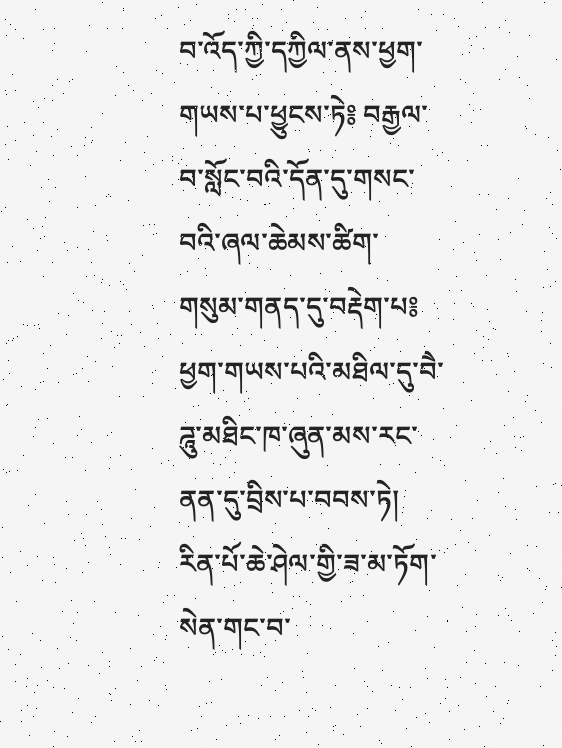བ་འོད་ཀྱི་དཀྱིལ་ནས་ཕྱག་གཡས་པ་ཕྱུངས་ཏེ༔ བརྒྱལ་བ་སློང་བའི་དོན་དུ་གསང་བའི་ཞལ་ཆེམས་ཚིག་གསུམ་གནད་དུ་བརྡེག་པ༔ ཕྱག་གཡས་པའི་མཐིལ་དུ་བཻ་ཌཱུ་མཐིང་ཁ་ཞུན་མས་རང་ནན་དུ་བྲིས་པ་བབས་ཏེ། རིན་པོ་ཆེ་ཤེལ་གྱི་ཟ་མ་ཏོག་སེན་གང་བ་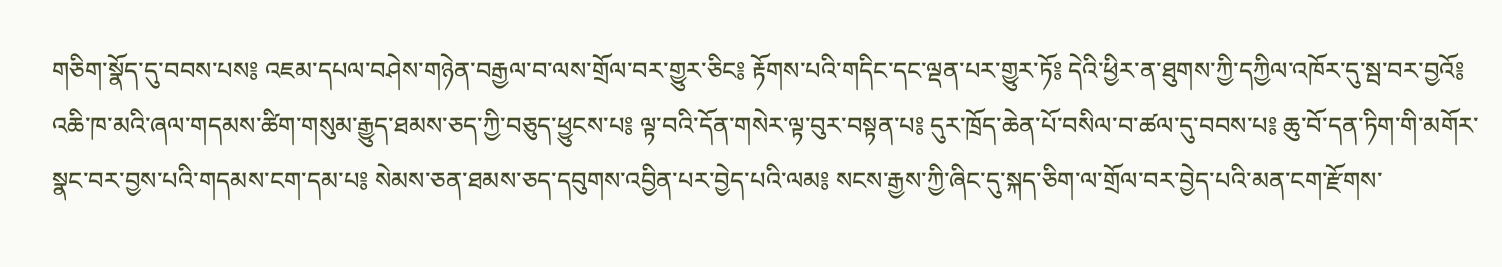གཅིག་སྣོད་དུ་བབས་པས༔ འཇམ་དཔལ་བཤེས་གཉེན་བརྒྱལ་བ་ལས་གྲོལ་བར་གྱུར་ཅིང༔ རྟོགས་པའི་གདིང་དང་ལྡན་པར་གྱུར་ཏོ༔ དེའི་ཕྱིར་ན་ཐུགས་ཀྱི་དཀྱིལ་འཁོར་དུ་སྦ་བར་བྱའོ༔ འཆི་ཁ་མའི་ཞལ་གདམས་ཚིག་གསུམ་རྒྱུད་ཐམས་ཅད་ཀྱི་བཅུད་ཕྱུངས་པ༔ ལྟ་བའི་དོན་གསེར་ལྟ་བུར་བསྟན་པ༔ དུར་ཁྲོད་ཆེན་པོ་བསིལ་བ་ཚལ་དུ་བབས་པ༔ ཆུ་བོ་དན་ཏིག་གི་མགོར་སྣང་བར་བྱས་པའི་གདམས་ངག་དམ་པ༔ སེམས་ཅན་ཐམས་ཅད་དབུགས་འབྱིན་པར་བྱེད་པའི་ལམ༔ སངས་རྒྱས་ཀྱི་ཞིང་དུ་སྐད་ཅིག་ལ་གྲོལ་བར་བྱེད་པའི་མན་ངག་རྫོགས་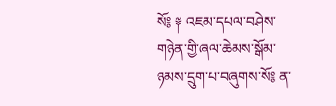སོ༔ ༈ འཇམ་དཔལ་བཤེས་གཉེན་གྱི་ཞལ་ཆེམས་སྒོམ་ཉམས་དྲུག་པ་བཞུགས་སོ༔ ན་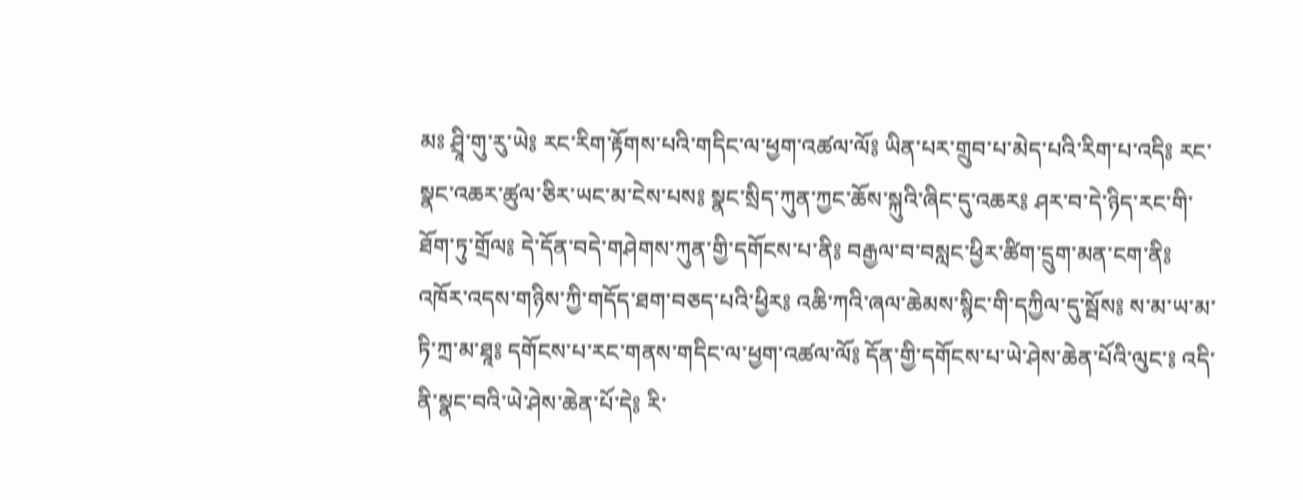མཿ ཤྲཱི་གུ་རུ་ཡེ༔ རང་རིག་རྟོགས་པའི་གདིང་ལ་ཕྱག་འཚལ་ལོ༔ ཡིན་པར་གྲུབ་པ་མེད་པའི་རིག་པ་འདི༔ རང་སྣང་འཆར་ཚུལ་ཅིར་ཡང་མ་ངེས་པས༔ སྣང་སྲིད་ཀུན་ཀྱང་ཆོས་སྐུའི་ཞིང་དུ་འཆར༔ ཤར་བ་དེ་ཉིད་རང་གི་ཐོག་ཏུ་གྲོལ༔ དེ་དོན་བདེ་གཤེགས་ཀུན་གྱི་དགོངས་པ་ནི༔ བརྒྱལ་བ་བསླང་ཕྱིར་ཚིག་དྲུག་མན་ངག་ནི༔ འཁོར་འདས་གཉིས་ཀྱི་གདོད་ཐག་བཅད་པའི་ཕྱིར༔ འཆི་ཀའི་ཞལ་ཆེམས་སྙིང་གི་དཀྱིལ་དུ་སྦོས༔ ས་མ་ཡ་མ་ཏི་ཀྲ་མ་ཐཱ༔ དགོངས་པ་རང་གནས་གདིང་ལ་ཕྱག་འཚལ་ལོ༔ དོན་གྱི་དགོངས་པ་ཡེ་ཤེས་ཆེན་པོའི་ལུང་༔ འདི་ནི་སྣང་བའི་ཡེ་ཤེས་ཆེན་པོ་དེ༔ རི་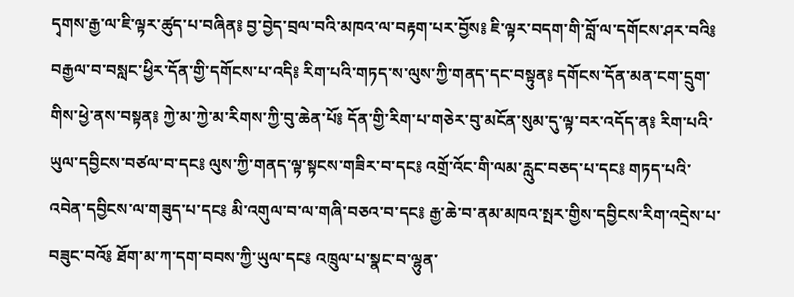དྭགས་རྒྱ་ལ་ཇི་ལྟར་ཚུད་པ་བཞིན༔ བྱ་བྱེད་བྲལ་བའི་མཁའ་ལ་བརྟག་པར་བྱོས༔ ཇི་ལྟར་བདག་གི་བློ་ལ་དགོངས་ཤར་བའི༔ བརྒྱལ་བ་བསླང་ཕྱིར་དོན་གྱི་དགོངས་པ་འདི༔ རིག་པའི་གཏད་ས་ལུས་ཀྱི་གནད་དང་བསྟུན༔ དགོངས་དོན་མན་ངག་དྲུག་གིས་ཕྱེ་ནས་བསྟན༔ ཀྱེ་མ་ཀྱེ་མ་རིགས་ཀྱི་བུ་ཆེན་པོ༔ དོན་གྱི་རིག་པ་གཅེར་བུ་མངོན་སུམ་དུ་ལྟ་བར་འདོད་ན༔ རིག་པའི་ཡུལ་དབྱིངས་བཙལ་བ་དང༔ ལུས་ཀྱི་གནད་ལྟ་སྟངས་གཟིར་བ་དང༔ འགྲོ་འོང་གི་ལམ་རླུང་བཅད་པ་དང༔ གཏད་པའི་འབེན་དབྱིངས་ལ་གཟུད་པ་དང༔ མི་འགུལ་བ་ལ་གཞི་བཅའ་བ་དང༔ རྒྱ་ཆེ་བ་ནམ་མཁའ་སྤར་གྱིས་དབྱིངས་རིག་འདྲེས་པ་བཟུང་བའོ༔ ཐོག་མ་ཀ་དག་བབས་ཀྱི་ཡུལ་དང༔ འཁྲུལ་པ་སྣང་བ་ལྷུན་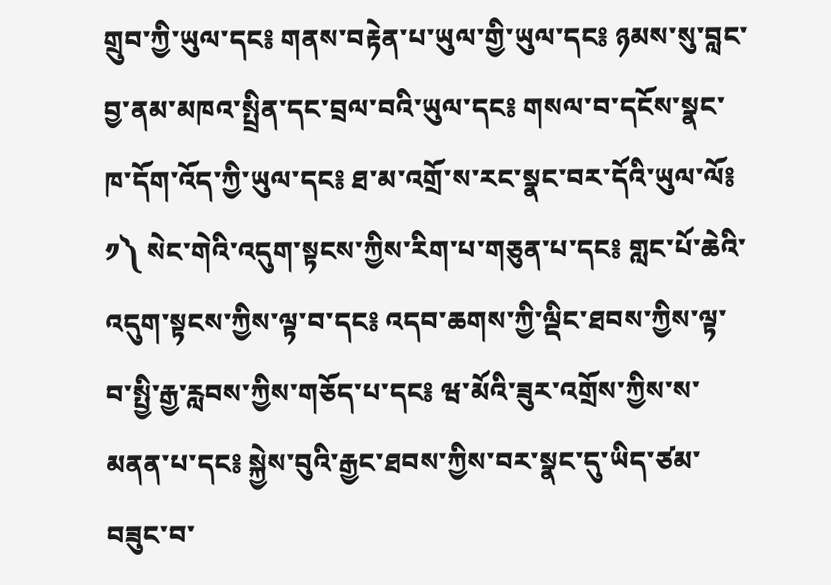གྲུབ་ཀྱི་ཡུལ་དང༔ གནས་བརྟེན་པ་ཡུལ་གྱི་ཡུལ་དང༔ ཉམས་སུ་བླང་བྱ་ནམ་མཁའ་སྤྲིན་དང་བྲལ་བའི་ཡུལ་དང༔ གསལ་བ་དངོས་སྣང་ཁ་དོག་འོད་ཀྱི་ཡུལ་དང༔ ཐ་མ་འགྲོ་ས་རང་སྣང་བར་དོའི་ཡུལ་ལོ༔ ༡༽ སེང་གེའི་འདུག་སྟངས་ཀྱིས་རིག་པ་གཅུན་པ་དང༔ གླང་པོ་ཆེའི་འདུག་སྟངས་ཀྱིས་ལྟ་བ་དང༔ འདབ་ཆགས་ཀྱི་ལྡིང་ཐབས་ཀྱིས་ལྟ་བ་སྤྱི་རྒྱ་རླབས་ཀྱིས་གཅོད་པ་དང༔ ཝ་མོའི་ཟུར་འགྲོས་ཀྱིས་ས་མནན་པ་དང༔ སྐྱེས་བུའི་རྒྱང་ཐབས་ཀྱིས་བར་སྣང་དུ་ཡིད་ཙམ་བཟུང་བ་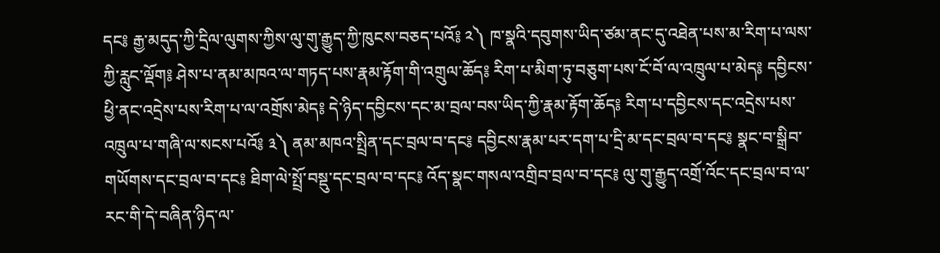དང༔ རྒྱ་མདུད་ཀྱི་དྲིལ་ལུགས་ཀྱིས་ལུ་གུ་རྒྱུད་ཀྱི་ཁུངས་བཅད་པའོ༔ ༢༽ ཁ་སྣའི་དབུགས་ཡིད་ཙམ་ནང་དུ་འཐེན་པས་མ་རིག་པ་ལས་ཀྱི་རླུང་ལྡོག༔ ཤེས་པ་ནམ་མཁའ་ལ་གཏད་པས་རྣམ་རྟོག་གི་འགྲུལ་ཆོད༔ རིག་པ་མིག་ཏུ་བཅུག་པས་ངོ་བོ་ལ་འཁྲུལ་པ་མེད༔ དབྱིངས་ཕྱི་ནང་འདྲེས་པས་རིག་པ་ལ་འགྲོས་མེད༔ དེ་ཉིད་དབྱིངས་དང་མ་བྲལ་བས་ཡིད་ཀྱི་རྣམ་རྟོག་ཆོད༔ རིག་པ་དབྱིངས་དང་འདྲེས་པས་འཁྲུལ་པ་གཞི་ལ་སངས་པའོ༔ ༣༽ ནམ་མཁའ་སྤྲིན་དང་བྲལ་བ་དང༔ དབྱིངས་རྣམ་པར་དག་པ་དྲི་མ་དང་བྲལ་བ་དང༔ སྣང་བ་སྒྲིབ་གཡོགས་དང་བྲལ་བ་དང༔ ཐིག་ལེ་སྤྲོ་བསྡུ་དང་བྲལ་བ་དང༔ འོད་སྣང་གསལ་འགྲིབ་བྲལ་བ་དང༔ ལུ་གུ་རྒྱུད་འགྲོ་འོང་དང་བྲལ་བ་ལ་རང་གི་དེ་བཞིན་ཉིད་ལ་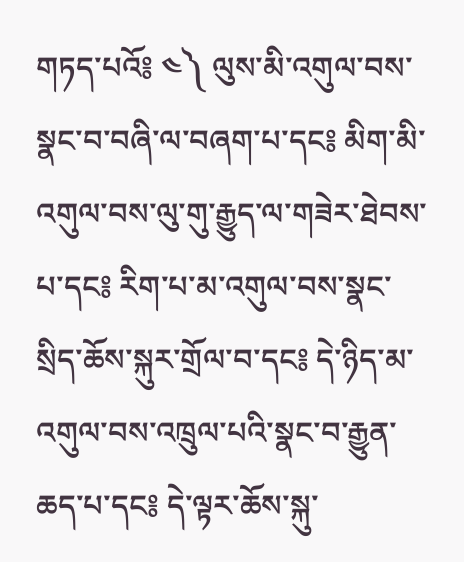གཏད་པའོ༔ ༤༽ ལུས་མི་འགུལ་བས་སྣང་བ་བཞི་ལ་བཞག་པ་དང༔ མིག་མི་འགུལ་བས་ལུ་གུ་རྒྱུད་ལ་གཟེར་ཐེབས་པ་དང༔ རིག་པ་མ་འགུལ་བས་སྣང་སྲིད་ཆོས་སྐུར་གྲོལ་བ་དང༔ དེ་ཉིད་མ་འགུལ་བས་འཁྲུལ་པའི་སྣང་བ་རྒྱུན་ཆད་པ་དང༔ དེ་ལྟར་ཆོས་སྐུ་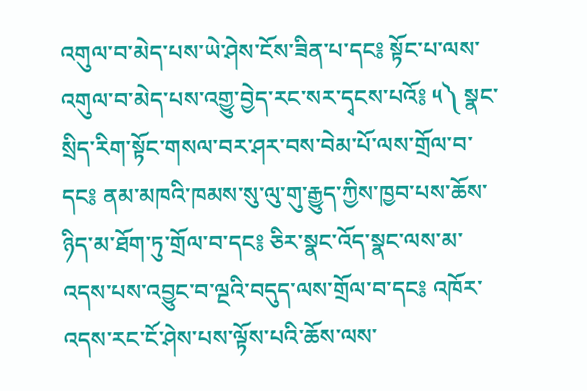འགུལ་བ་མེད་པས་ཡེ་ཤེས་ངོས་ཟིན་པ་དང༔ སྟོང་པ་ལས་འགུལ་བ་མེད་པས་འགྱུ་བྱེད་རང་སར་དྭངས་པའོ༔ ༥༽ སྣང་སྲིད་རིག་སྟོང་གསལ་བར་ཤར་བས་བེམ་པོ་ལས་གྲོལ་བ་དང༔ ནམ་མཁའི་ཁམས་སུ་ལུ་གུ་རྒྱུད་ཀྱིས་ཁྱབ་པས་ཆོས་ཉིད་མ་ཐོག་ཏུ་གྲོལ་བ་དང༔ ཅིར་སྣང་འོད་སྣང་ལས་མ་འདས་པས་འབྱུང་བ་ལྔའི་བདུད་ལས་གྲོལ་བ་དང༔ འཁོར་འདས་རང་ངོ་ཤེས་པས་ལྟོས་པའི་ཆོས་ལས་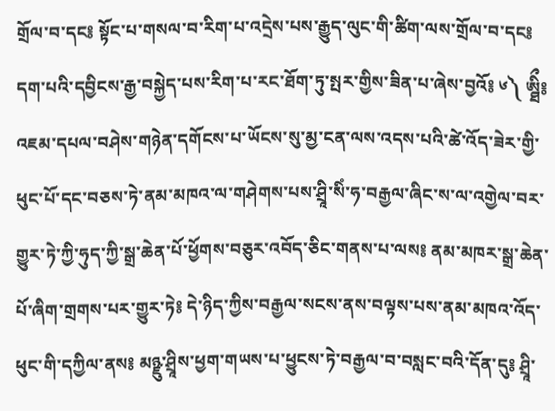གྲོལ་བ་དང༔ སྟོང་པ་གསལ་བ་རིག་པ་འདྲེས་པས་རྒྱུད་ལུང་གི་ཚིག་ལས་གྲོལ་བ་དང༔ དག་པའི་དབྱིངས་རྒྱ་བསྐྱེད་པས་རིག་པ་རང་ཐོག་ཏུ་སྤར་གྱིས་ཟིན་པ་ཞེས་བྱའོ༔ ༦༽ ཨྠིྀ༔ འཇམ་དཔལ་བཤེས་གཉེན་དགོངས་པ་ཡོངས་སུ་མྱ་ངན་ལས་འདས་པའི་ཚེ་འོད་ཟེར་གྱི་ཕུང་པོ་དང་བཅས་ཏེ་ནམ་མཁའ་ལ་གཤེགས་པས་ཤྲཱི་སིཾ་ཧ་བརྒྱལ་ཞིང་ས་ལ་འགྱེལ་བར་གྱུར་ཏེ་ཀྱི་ཧུད་ཀྱི་སྒྲ་ཆེན་པོ་ཕྱོགས་བཅུར་འབོད་ཅིང་གནས་པ་ལས༔ ནམ་མཁར་སྒྲ་ཆེན་པོ་ཞིག་གྲགས་པར་གྱུར་ཏེ༔ དེ་ཉིད་ཀྱིས་བརྒྱལ་སངས་ནས་བལྟས་པས་ནམ་མཁའ་འོད་ཕུང་གི་དཀྱིལ་ནས༔ མཉྫུ་ཤྲཱིས་ཕྱག་གཡས་པ་ཕྱུངས་ཏེ་བརྒྱལ་བ་བསླང་བའི་དོན་དུ༔ ཤྲཱི་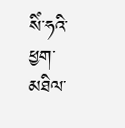སིཾ་ཧའི་ཕྱག་མཐིལ་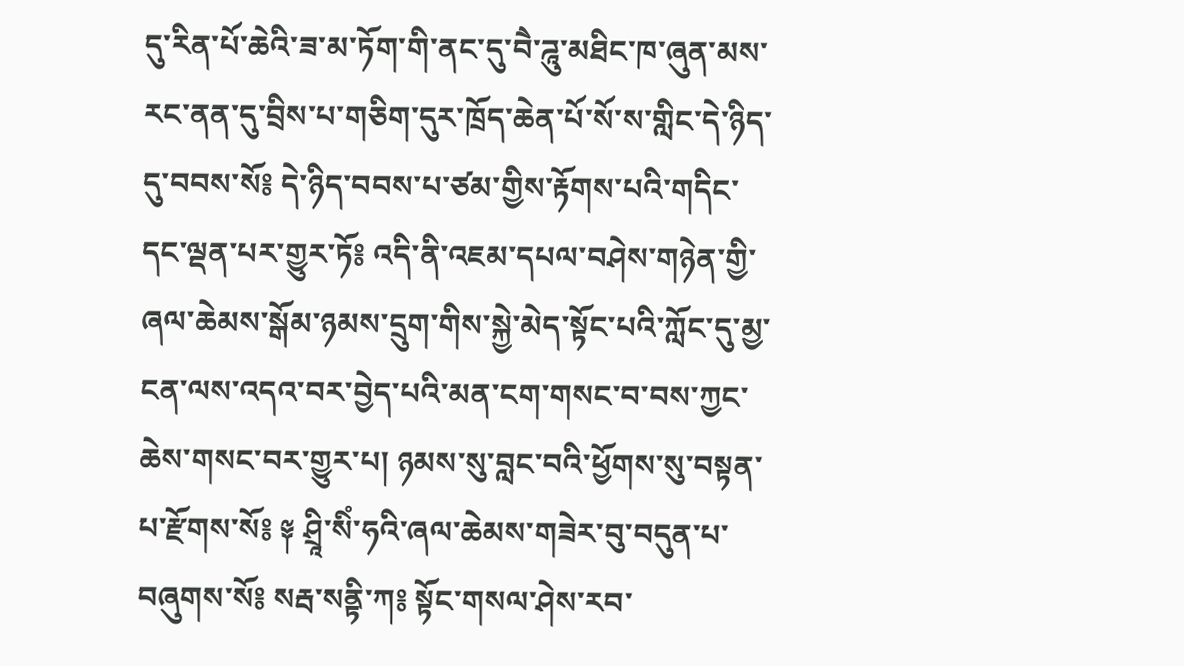དུ་རིན་པོ་ཆེའི་ཟ་མ་ཏོག་གི་ནང་དུ་བཻ་ཌཱུ་མཐིང་ཁ་ཞུན་མས་རང་ནན་དུ་བྲིས་པ་གཅིག་དུར་ཁྲོད་ཆེན་པོ་སོ་ས་གླིང་དེ་ཉིད་དུ་བབས་སོ༔ དེ་ཉིད་བབས་པ་ཙམ་གྱིས་རྟོགས་པའི་གདིང་དང་ལྡན་པར་གྱུར་ཏོ༔ འདི་ནི་འཇམ་དཔལ་བཤེས་གཉེན་གྱི་ཞལ་ཆེམས་སྒོམ་ཉམས་དྲུག་གིས་སྐྱེ་མེད་སྟོང་པའི་ཀློང་དུ་མྱ་ངན་ལས་འདའ་བར་བྱེད་པའི་མན་ངག་གསང་བ་བས་ཀྱང་ཆེས་གསང་བར་གྱུར་པ། ཉམས་སུ་བླང་བའི་ཕྱོགས་སུ་བསྟན་པ་རྫོགས་སོ༔ ༈ ཤྲཱི་སིཾ་ཧའི་ཞལ་ཆེམས་གཟེར་བུ་བདུན་པ་བཞུགས་སོ༔ སརྦ་སནྟི་ཀ༔ སྟོང་གསལ་ཤེས་རབ་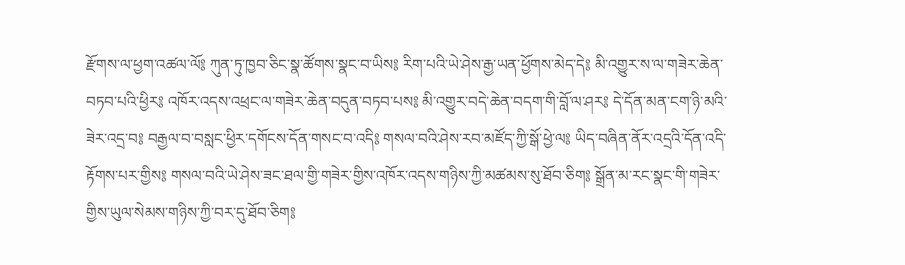རྫོགས་ལ་ཕྱག་འཚལ་ལོ༔ ཀུན་ཏུ་ཁྱབ་ཅིང་སྣ་ཚོགས་སྣང་བ་ཡིས༔ རིག་པའི་ཡེ་ཤེས་རྒྱ་ཡན་ཕྱོགས་མེད་དེ༔ མི་འགྱུར་ས་ལ་གཟེར་ཆེན་བཏབ་པའི་ཕྱིར༔ འཁོར་འདས་འཕྲང་ལ་གཟེར་ཆེན་བདུན་བཏབ་པས༔ མི་འགྱུར་བདེ་ཆེན་བདག་གི་བློ་ལ་ཤར༔ དེ་དོན་མན་ངག་ཉི་མའི་ཟེར་འདྲ་བ༔ བརྒྱལ་བ་བསླང་ཕྱིར་དགོངས་དོན་གསང་བ་འདི༔ གསལ་བའི་ཤེས་རབ་མཛོད་ཀྱི་སྒོ་ཕྱེ་ལ༔ ཡིད་བཞིན་ནོར་འདྲའི་དོན་འདི་རྟོགས་པར་གྱིས༔ གསལ་བའི་ཡེ་ཤེས་ཟང་ཐལ་གྱི་གཟེར་གྱིས་འཁོར་འདས་གཉིས་ཀྱི་མཚམས་སུ་ཐོབ་ཅིག༔ སྒྲོན་མ་རང་སྣང་གི་གཟེར་གྱིས་ཡུལ་སེམས་གཉིས་ཀྱི་བར་དུ་ཐོབ་ཅིག༔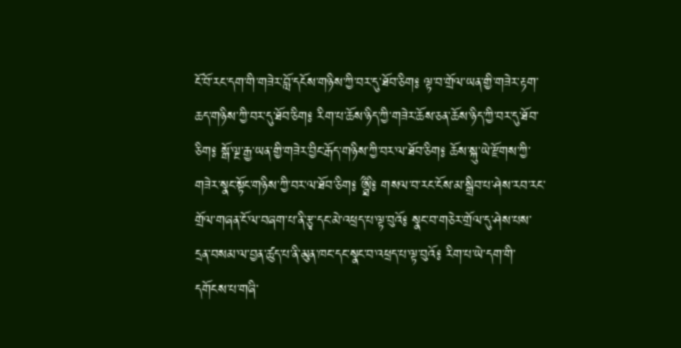ངོ་བོ་རང་དག་གི་གཟེར་བློ་དངོས་གཉིས་ཀྱི་བར་དུ་ཐོབ་ཅིག༔ ལྟ་བ་གྲོལ་ཡན་གྱི་གཟེར་རྟག་ཆད་གཉིས་ཀྱི་བར་དུ་ཐོབ་ཅིག༔ རིག་པ་ཆོས་ཉིད་ཀྱི་གཟེར་ཆོས་ཅན་ཆོས་ཉིད་ཀྱི་བར་དུ་ཐོབ་ཅིག༔ སྒོ་ལྔ་རྒྱ་ཡན་གྱི་གཟེར་བྱིང་རྒོད་གཉིས་ཀྱི་བར་ལ་ཐོབ་ཅིག༔ ཆོས་སྐུ་ཡེ་རྫོགས་ཀྱི་གཟེར་སྣང་སྟོང་གཉིས་ཀྱི་བར་ལ་ཐོབ་ཅིག༔ ཨྠིྀ༔ གསལ་བ་རང་ངོས་མ་སྒྲིབ་པ་ཤེས་རབ་རང་གྲོལ་གཞན་ངོ་ལ་བཞག་པ་ནི་རྩྭ་དང་མེ་འཕྲད་པ་ལྟ་བུའོ༔ སྣང་བ་གཅེར་གྲོལ་དུ་ཤེས་པས་དྲན་བསམ་ལ་བྱན་ཚུད་པ་ནི་མུན་ཁང་དང་སྣང་བ་འཕྲད་པ་ལྟ་བུའོ༔ རིག་པ་ཡེ་དག་གི་དགོངས་པ་གཞི་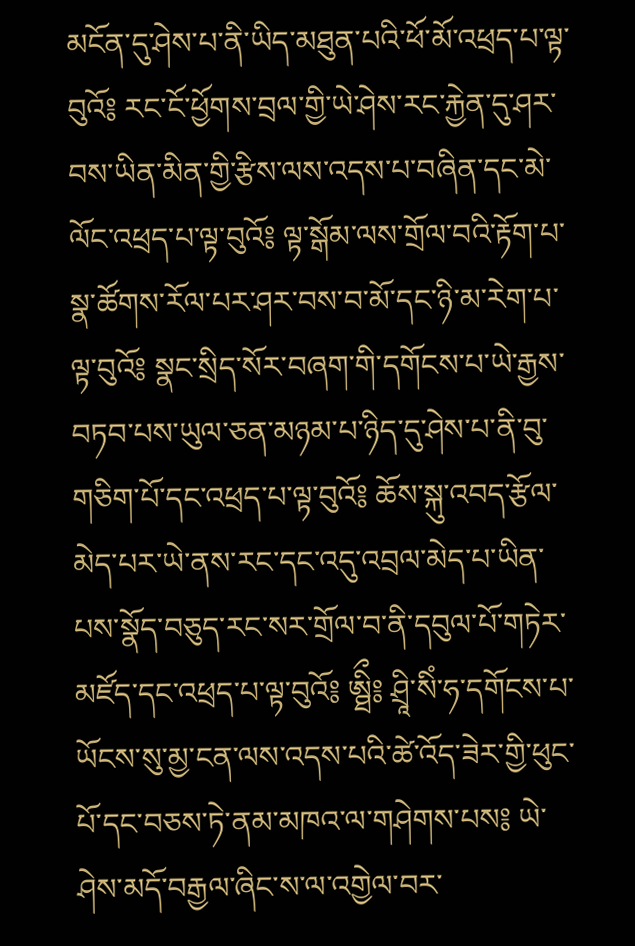མངོན་དུ་ཤེས་པ་ནི་ཡིད་མཐུན་པའི་ཕོ་མོ་འཕྲད་པ་ལྟ་བུའོ༔ རང་ངོ་ཕྱོགས་བྲལ་གྱི་ཡེ་ཤེས་རང་རྐྱེན་དུ་ཤར་བས་ཡིན་མིན་གྱི་རྩིས་ལས་འདས་པ་བཞིན་དང་མེ་ལོང་འཕྲད་པ་ལྟ་བུའོ༔ ལྟ་སྒོམ་ལས་གྲོལ་བའི་རྟོག་པ་སྣ་ཚོགས་རོལ་པར་ཤར་བས་བ་མོ་དང་ཉི་མ་རེག་པ་ལྟ་བུའོ༔ སྣང་སྲིད་སོར་བཞག་གི་དགོངས་པ་ཡེ་རྒྱས་བཏབ་པས་ཡུལ་ཅན་མཉམ་པ་ཉིད་དུ་ཤེས་པ་ནི་བུ་གཅིག་པོ་དང་འཕྲད་པ་ལྟ་བུའོ༔ ཆོས་སྐུ་འབད་རྩོལ་མེད་པར་ཡེ་ནས་རང་དང་འདུ་འབྲལ་མེད་པ་ཡིན་པས་སྣོད་བཅུད་རང་སར་གྲོལ་བ་ནི་དབུལ་པོ་གཏེར་མཛོད་དང་འཕྲད་པ་ལྟ་བུའོ༔ ཨྠིྀ༔ ཤྲཱི་སིཾ་ཧ་དགོངས་པ་ཡོངས་སུ་མྱ་ངན་ལས་འདས་པའི་ཚེ་འོད་ཟེར་གྱི་ཕུང་པོ་དང་བཅས་ཏེ་ནམ་མཁའ་ལ་གཤེགས་པས༔ ཡེ་ཤེས་མདོ་བརྒྱལ་ཞིང་ས་ལ་འགྱེལ་བར་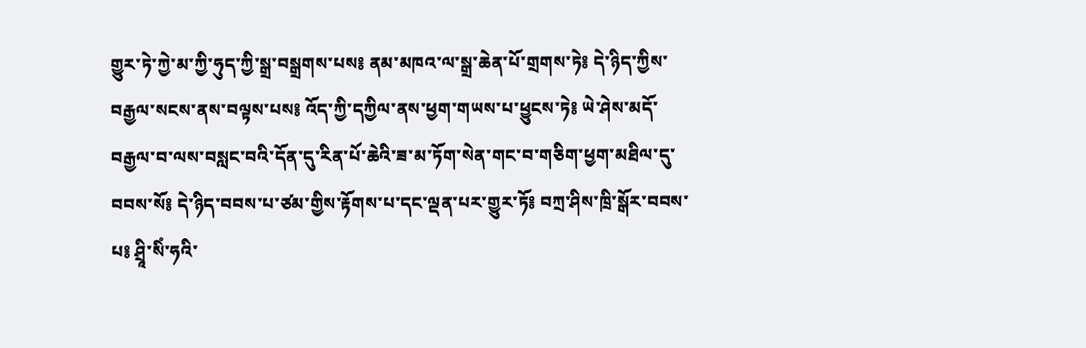གྱུར་ཏེ་ཀྱེ་མ་ཀྱི་ཧུད་ཀྱི་སྒྲ་བསྒྲགས་པས༔ ནམ་མཁའ་ལ་སྒྲ་ཆེན་པོ་གྲགས་ཏེ༔ དེ་ཉིད་ཀྱིས་བརྒྱལ་སངས་ནས་བལྟས་པས༔ འོད་ཀྱི་དཀྱིལ་ནས་ཕྱག་གཡས་པ་ཕྱུངས་ཏེ༔ ཡེ་ཤེས་མདོ་བརྒྱལ་བ་ལས་བསླང་བའི་དོན་དུ་རིན་པོ་ཆེའི་ཟ་མ་ཏོག་སེན་གང་བ་གཅིག་ཕྱག་མཐིལ་དུ་བབས་སོ༔ དེ་ཉིད་བབས་པ་ཙམ་གྱིས་རྟོགས་པ་དང་ལྡན་པར་གྱུར་ཏོ༔ བཀྲ་ཤིས་ཁྲི་སྒོར་བབས་པ༔ ཤྲཱི་སིཾ་ཧའི་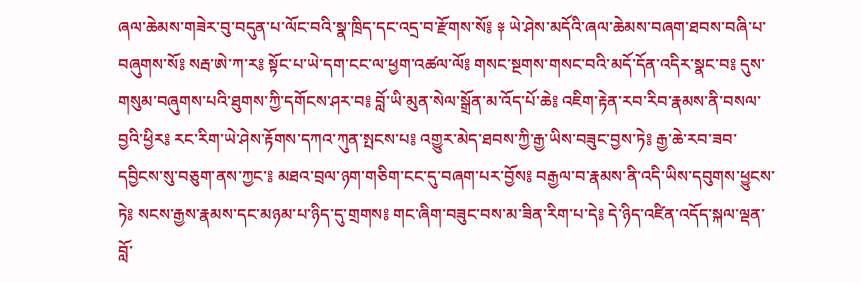ཞལ་ཆེམས་གཟེར་བུ་བདུན་པ་ལོང་བའི་སྣ་ཁྲིད་དང་འདྲ་བ་རྫོགས་སོ༔ ༈ ཡེ་ཤེས་མདོའི་ཞལ་ཆེམས་བཞག་ཐབས་བཞི་པ་བཞུགས་སོ༔ སརྦ་ཨེ་ཀ་ར༔ སྟོང་པ་ཡེ་དག་ངང་ལ་ཕྱག་འཚལ་ལོ༔ གསང་སྔགས་གསང་བའི་མདོ་དོན་འདིར་སྣང་བ༔ དུས་གསུམ་བཞུགས་པའི་ཐུགས་ཀྱི་དགོངས་ཤར་བ༔ བློ་ཡི་མུན་སེལ་སྒྲོན་མ་འོད་པོ་ཆེ༔ འཇིག་རྟེན་རབ་རིབ་རྣམས་ནི་བསལ་བྱའི་ཕྱིར༔ རང་རིག་ཡེ་ཤེས་རྟོགས་དཀའ་ཀུན་སྤངས་པ༔ འགྱུར་མེད་ཐབས་ཀྱི་རྒྱ་ཡིས་བཟུང་བྱས་ཏེ༔ རྒྱ་ཆེ་རབ་ཟབ་དབྱིངས་སུ་བཅུག་ནས་ཀྱང་༔ མཐའ་བྲལ་ཉག་གཅིག་ངང་དུ་བཞག་པར་བྱོས༔ བརྒྱལ་བ་རྣམས་ནི་འདི་ཡིས་དབུགས་ཕྱུངས་ཏེ༔ སངས་རྒྱས་རྣམས་དང་མཉམ་པ་ཉིད་དུ་གྲགས༔ གང་ཞིག་བཟུང་བས་མ་ཟིན་རིག་པ་དེ༔ དེ་ཉིད་འཛིན་འདོད་སྐལ་ལྡན་བློ་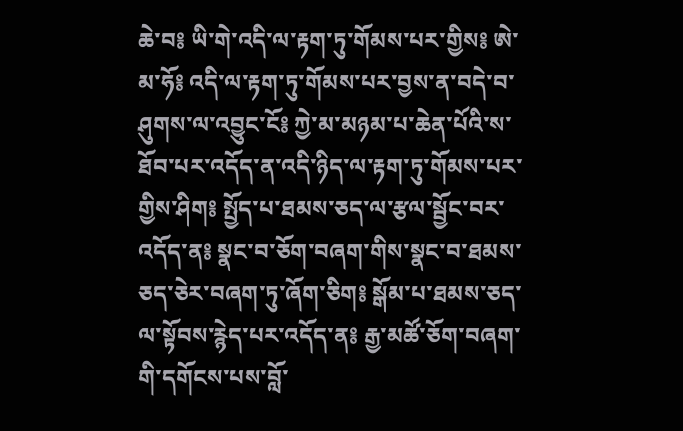ཆེ་བ༔ ཡི་གེ་འདི་ལ་རྟག་ཏུ་གོམས་པར་གྱིས༔ ཨེ་མ་ཧོ༔ འདི་ལ་རྟག་ཏུ་གོམས་པར་བྱས་ན་བདེ་བ་ཤུགས་ལ་འབྱུང་ངོ༔ ཀྱེ་མ་མཉམ་པ་ཆེན་པོའི་ས་ཐོབ་པར་འདོད་ན་འདི་ཉིད་ལ་རྟག་ཏུ་གོམས་པར་གྱིས་ཤིག༔ སྤྱོད་པ་ཐམས་ཅད་ལ་རྩལ་སྦྱོང་བར་འདོད་ན༔ སྣང་བ་ཅོག་བཞག་གིས་སྣང་བ་ཐམས་ཅད་ཅེར་བཞག་ཏུ་ཞོག་ཅིག༔ སྒོམ་པ་ཐམས་ཅད་ལ་སྟོབས་རྙེད་པར་འདོད་ན༔ རྒྱ་མཚོ་ཅོག་བཞག་གི་དགོངས་པས་བློ་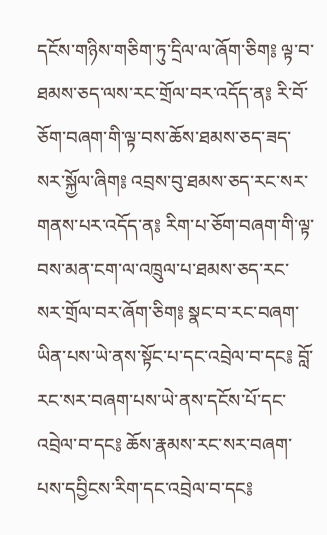དངོས་གཉིས་གཅིག་ཏུ་དྲིལ་ལ་ཞོག་ཅིག༔ ལྟ་བ་ཐམས་ཅད་ལས་རང་གྲོལ་བར་འདོད་ན༔ རི་བོ་ཅོག་བཞག་གི་ལྟ་བས་ཆོས་ཐམས་ཅད་ཟད་སར་སྐྱོལ་ཞིག༔ འབྲས་བུ་ཐམས་ཅད་རང་སར་གནས་པར་འདོད་ན༔ རིག་པ་ཅོག་བཞག་གི་ལྟ་བས་མན་ངག་ལ་འཁྲུལ་པ་ཐམས་ཅད་རང་སར་གྲོལ་བར་ཞོག་ཅིག༔ སྣང་བ་རང་བཞག་ཡིན་པས་ཡེ་ནས་སྟོང་པ་དང་འབྲེལ་བ་དང༔ བློ་རང་སར་བཞག་པས་ཡེ་ནས་དངོས་པོ་དང་འབྲེལ་བ་དང༔ ཆོས་རྣམས་རང་སར་བཞག་པས་དབྱིངས་རིག་དང་འབྲེལ་བ་དང༔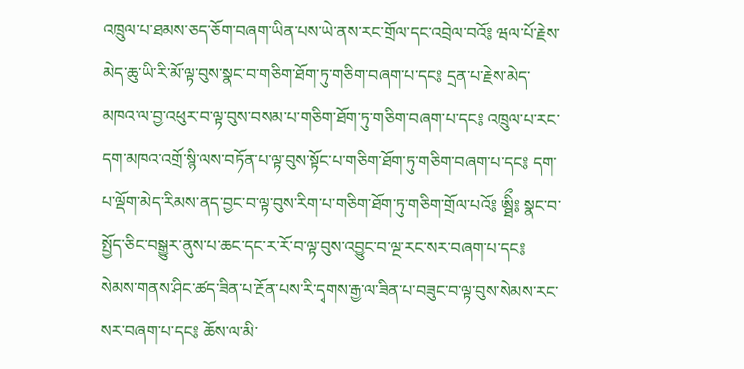འཁྲུལ་པ་ཐམས་ཅད་ཅོག་བཞག་ཡིན་པས་ཡེ་ནས་རང་གྲོལ་དང་འབྲེལ་བའོ༔ ཝལ་པོ་རྗེས་མེད་ཆུ་ཡི་རི་མོ་ལྟ་བུས་སྣང་བ་གཅིག་ཐོག་ཏུ་གཅིག་བཞག་པ་དང༔ དྲན་པ་རྗེས་མེད་མཁའ་ལ་བྱ་འཕུར་བ་ལྟ་བུས་བསམ་པ་གཅིག་ཐོག་ཏུ་གཅིག་བཞག་པ་དང༔ འཁྲུལ་པ་རང་དག་མཁའ་འགྲོ་སྙི་ལས་བཏོན་པ་ལྟ་བུས་སྟོང་པ་གཅིག་ཐོག་ཏུ་གཅིག་བཞག་པ་དང༔ དག་པ་ལྡོག་མེད་རིམས་ནད་བྱང་བ་ལྟ་བུས་རིག་པ་གཅིག་ཐོག་ཏུ་གཅིག་གྲོལ་པའོ༔ ཨྠིྀ༔ སྣང་བ་སྤྱོད་ཅིང་བསྒྱུར་ནུས་པ་ཆང་དང་ར་རོ་བ་ལྟ་བུས་འབྱུང་བ་ལྔ་རང་སར་བཞག་པ་དང༔ སེམས་གནས་ཤིང་ཚད་ཟིན་པ་རྔོན་པས་རི་དྭགས་རྒྱ་ལ་ཟིན་པ་བཟུང་བ་ལྟ་བུས་སེམས་རང་སར་བཞག་པ་དང༔ ཆོས་ལ་མི་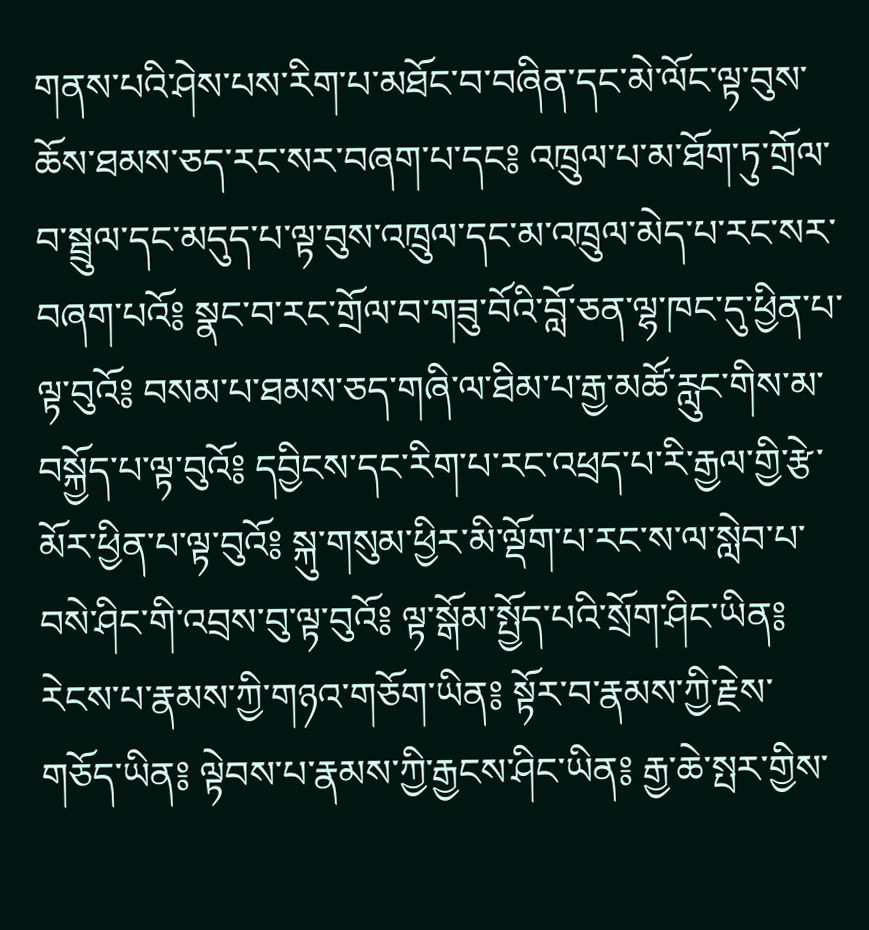གནས་པའི་ཤེས་པས་རིག་པ་མཐོང་བ་བཞིན་དང་མེ་ལོང་ལྟ་བུས་ཆོས་ཐམས་ཅད་རང་སར་བཞག་པ་དང༔ འཁྲུལ་པ་མ་ཐོག་ཏུ་གྲོལ་བ་སྦྲུལ་དང་མདུད་པ་ལྟ་བུས་འཁྲུལ་དང་མ་འཁྲུལ་མེད་པ་རང་སར་བཞག་པའོ༔ སྣང་བ་རང་གྲོལ་བ་གཟུ་བོའི་བློ་ཅན་ལྷ་ཁང་དུ་ཕྱིན་པ་ལྟ་བུའོ༔ བསམ་པ་ཐམས་ཅད་གཞི་ལ་ཐིམ་པ་རྒྱ་མཚོ་རླུང་གིས་མ་བསྐྱོད་པ་ལྟ་བུའོ༔ དབྱིངས་དང་རིག་པ་རང་འཕྲད་པ་རི་རྒྱལ་གྱི་རྩེ་མོར་ཕྱིན་པ་ལྟ་བུའོ༔ སྐུ་གསུམ་ཕྱིར་མི་ལྡོག་པ་རང་ས་ལ་སླེབ་པ་བསེ་ཤིང་གི་འབྲས་བུ་ལྟ་བུའོ༔ ལྟ་སྒོམ་སྤྱོད་པའི་སྲོག་ཤིང་ཡིན༔ རེངས་པ་རྣམས་ཀྱི་གཉའ་གཅོག་ཡིན༔ སྟོར་བ་རྣམས་ཀྱི་རྗེས་གཅོད་ཡིན༔ ལྟེབས་པ་རྣམས་ཀྱི་རྒྱངས་ཤིང་ཡིན༔ རྒྱ་ཆེ་སྤར་གྱིས་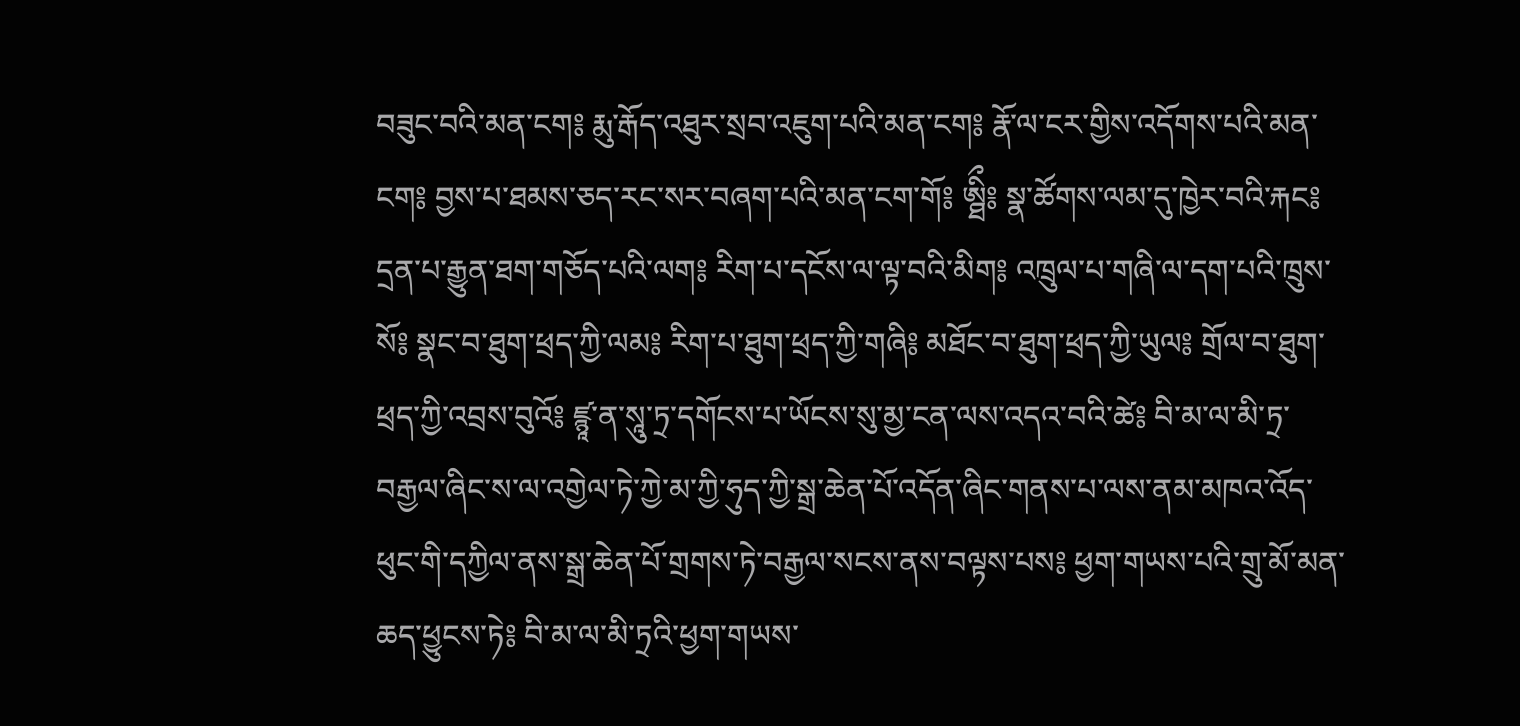བཟུང་བའི་མན་ངག༔ རྨུ་རྒོད་འཐུར་སྲབ་འཇུག་པའི་མན་ངག༔ རྣོ་ལ་ངར་གྱིས་འདོགས་པའི་མན་ངག༔ བྱས་པ་ཐམས་ཅད་རང་སར་བཞག་པའི་མན་ངག་གོ༔ ཨྠིྀ༔ སྣ་ཚོགས་ལམ་དུ་ཁྱེར་བའི་རྐང༔ དྲན་པ་རྒྱུན་ཐག་གཅོད་པའི་ལག༔ རིག་པ་དངོས་ལ་ལྟ་བའི་མིག༔ འཁྲུལ་པ་གཞི་ལ་དག་པའི་ཁྲུས་སོ༔ སྣང་བ་ཐུག་ཕྲད་ཀྱི་ལམ༔ རིག་པ་ཐུག་ཕྲད་ཀྱི་གཞི༔ མཐོང་བ་ཐུག་ཕྲད་ཀྱི་ཡུལ༔ གྲོལ་བ་ཐུག་ཕྲད་ཀྱི་འབྲས་བུའོ༔ ཛྙཱ་ན་སཱུ་ཏྲ་དགོངས་པ་ཡོངས་སུ་མྱ་ངན་ལས་འདའ་བའི་ཚེ༔ བི་མ་ལ་མི་ཏྲ་བརྒྱལ་ཞིང་ས་ལ་འགྱེལ་ཏེ་ཀྱེ་མ་ཀྱི་ཧུད་ཀྱི་སྒྲ་ཆེན་པོ་འདོན་ཞིང་གནས་པ་ལས་ནམ་མཁའ་འོད་ཕུང་གི་དཀྱིལ་ནས་སྒྲ་ཆེན་པོ་གྲགས་ཏེ་བརྒྱལ་སངས་ནས་བལྟས་པས༔ ཕྱག་གཡས་པའི་གྲུ་མོ་མན་ཆད་ཕྱུངས་ཏེ༔ བི་མ་ལ་མི་ཏྲའི་ཕྱག་གཡས་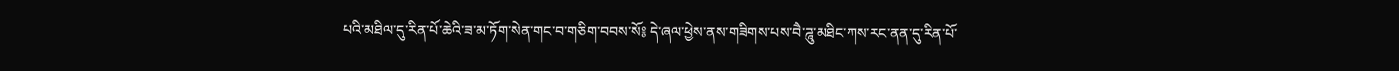པའི་མཐིལ་དུ་རིན་པོ་ཆེའི་ཟ་མ་ཏོག་སེན་གང་བ་གཅིག་བབས་སོ༔ དེ་ཞལ་ཕྱེས་ནས་གཟིགས་པས་བཻ་ཌཱུ་མཐིང་ཀས་རང་ནན་དུ་རིན་པོ་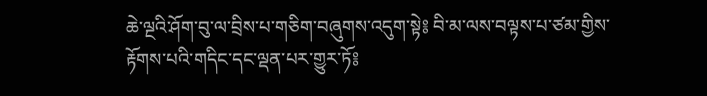ཆེ་ལྔའི་ཤོག་བུ་ལ་བྲིས་པ་གཅིག་བཞུགས་འདུག་སྟེ༔ བི་མ་ལས་བལྟས་པ་ཙམ་གྱིས་རྟོགས་པའི་གདིང་དང་ལྡན་པར་གྱུར་ཏོ༔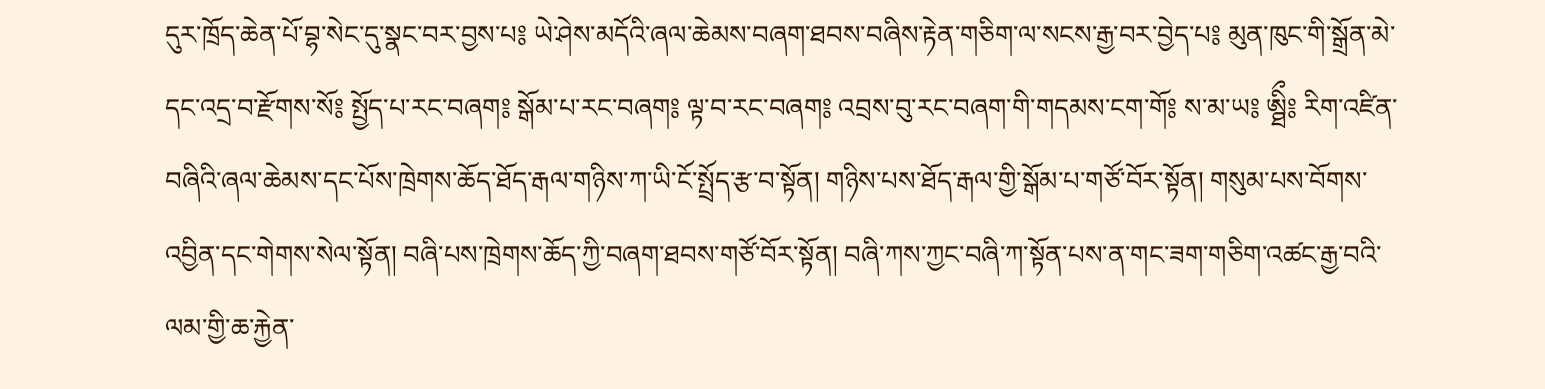དུར་ཁྲོད་ཆེན་པོ་བྷ་སེང་དུ་སྣང་བར་བྱས་པ༔ ཡེ་ཤེས་མདོའི་ཞལ་ཆེམས་བཞག་ཐབས་བཞིས་རྟེན་གཅིག་ལ་སངས་རྒྱ་བར་བྱེད་པ༔ མུན་ཁུང་གི་སྒྲོན་མེ་དང་འདྲ་བ་རྫོགས་སོ༔ སྤྱོད་པ་རང་བཞག༔ སྒོམ་པ་རང་བཞག༔ ལྟ་བ་རང་བཞག༔ འབྲས་བུ་རང་བཞག་གི་གདམས་ངག་གོ༔ ས་མ་ཡ༔ ཨྠིྀ༔ རིག་འཛིན་བཞིའི་ཞལ་ཆེམས་དང་པོས་ཁྲེགས་ཆོད་ཐོད་རྒལ་གཉིས་ཀ་ཡི་ངོ་སྤྲོད་རྩ་བ་སྟོན། གཉིས་པས་ཐོད་རྒལ་གྱི་སྒོམ་པ་གཙོ་བོར་སྟོན། གསུམ་པས་བོགས་འབྱིན་དང་གེགས་སེལ་སྟོན། བཞི་པས་ཁྲེགས་ཆོད་ཀྱི་བཞག་ཐབས་གཙོ་བོར་སྟོན། བཞི་ཀས་ཀྱང་བཞི་ཀ་སྟོན་པས་ན་གང་ཟག་གཅིག་འཚང་རྒྱ་བའི་ལམ་གྱི་ཆ་རྐྱེན་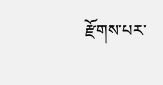རྫོགས་པར་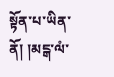སྟོན་པ་ཡིན་ནོ། །མངྒ་ལཾ་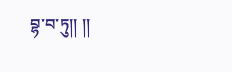བྷ་བ་ཏུ།། །།